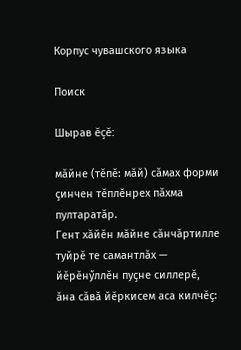Корпус чувашского языка

Поиск

Шырав ĕçĕ:

мӑйне (тĕпĕ: мӑй) сăмах форми çинчен тĕплĕнрех пăхма пултаратăр.
Гент хӑйӗн мӑйне сӑнчӑртилле туйрӗ те самантлӑх — йӗрӗнӳллӗн пуҫне силлерӗ, ӑна сӑвӑ йӗркисем аса килчӗҫ: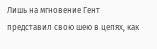Лишь на мгновение Гент представил свою шею в цепях, как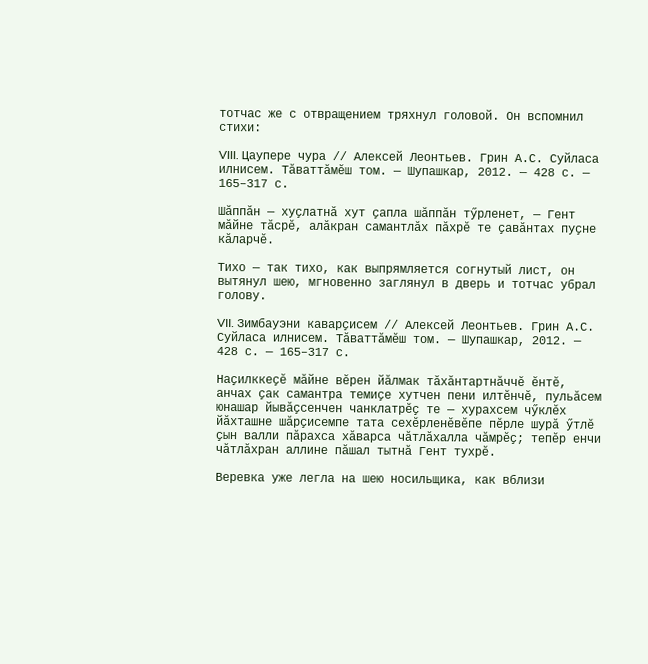тотчас же с отвращением тряхнул головой. Он вспомнил стихи:

VIII. Цаупере чура // Алексей Леонтьев. Грин А.С. Суйласа илнисем. Тӑваттӑмӗш том. — Шупашкар, 2012. — 428 с. — 165–317 с.

Шӑппӑн — хуҫлатнӑ хут ҫапла шӑппӑн тӳрленет, — Гент мӑйне тӑсрӗ, алӑкран самантлӑх пӑхрӗ те ҫавӑнтах пуҫне кӑларчӗ.

Тихо — так тихо, как выпрямляется согнутый лист, он вытянул шею, мгновенно заглянул в дверь и тотчас убрал голову.

VII. Зимбауэни каварҫисем // Алексей Леонтьев. Грин А.С. Суйласа илнисем. Тӑваттӑмӗш том. — Шупашкар, 2012. — 428 с. — 165–317 с.

Наҫилккеҫӗ мӑйне вӗрен йӑлмак тӑхӑнтартнӑччӗ ӗнтӗ, анчах ҫак самантра темиҫе хутчен пени илтӗнчӗ, пульӑсем юнашар йывӑҫсенчен чанклатрӗҫ те — хурахсем чӳклӗх йӑхташне шӑрҫисемпе тата сехӗрленӗвӗпе пӗрле шурӑ ӳтлӗ ҫын валли пӑрахса хӑварса чӑтлӑхалла чӑмрӗҫ; тепӗр енчи чӑтлӑхран аллине пӑшал тытнӑ Гент тухрӗ.

Веревка уже легла на шею носильщика, как вблизи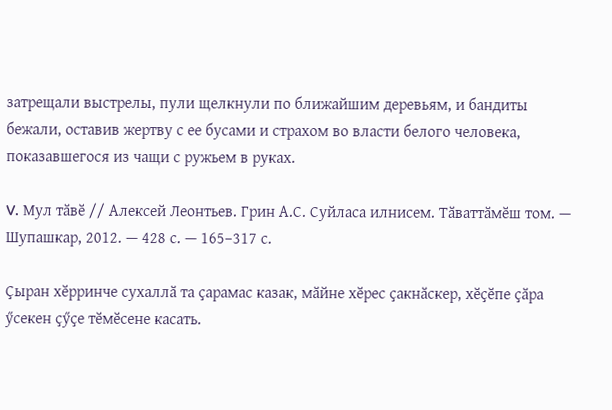затрещали выстрелы, пули щелкнули по ближайшим деревьям, и бандиты бежали, оставив жертву с ее бусами и страхом во власти белого человека, показавшегося из чащи с ружьем в руках.

V. Мул тӑвӗ // Алексей Леонтьев. Грин А.С. Суйласа илнисем. Тӑваттӑмӗш том. — Шупашкар, 2012. — 428 с. — 165–317 с.

Ҫыран хӗрринче сухаллӑ та ҫарамас казак, мӑйне хӗрес ҫакнӑскер, хӗҫӗпе ҫӑра ӳсекен ҫӳҫе тӗмӗсене касать.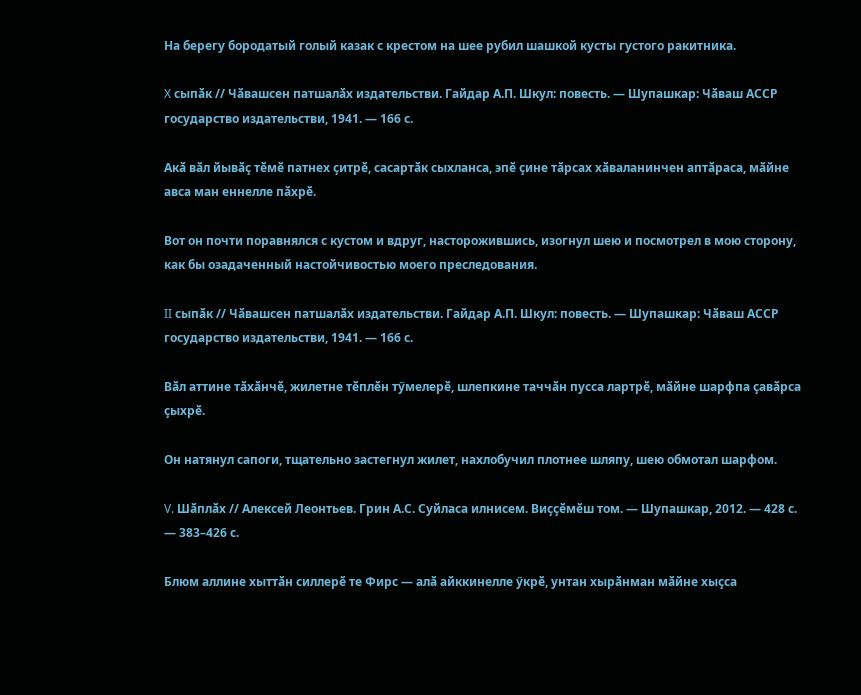На берегу бородатый голый казак с крестом на шее рубил шашкой кусты густого ракитника.

X сыпӑк // Чӑвашсен патшалӑх издательстви. Гайдар А.П. Шкул: повесть. — Шупашкар: Чӑваш АССР государство издательстви, 1941. — 166 с.

Акӑ вӑл йывӑҫ тӗмӗ патнех ҫитрӗ, сасартӑк сыхланса, эпӗ ҫине тӑрсах хӑваланинчен аптӑраса, мӑйне авса ман еннелле пӑхрӗ.

Вот он почти поравнялся с кустом и вдруг, насторожившись, изогнул шею и посмотрел в мою сторону, как бы озадаченный настойчивостью моего преследования.

II сыпӑк // Чӑвашсен патшалӑх издательстви. Гайдар А.П. Шкул: повесть. — Шупашкар: Чӑваш АССР государство издательстви, 1941. — 166 с.

Вӑл аттине тӑхӑнчӗ, жилетне тӗплӗн тӳмелерӗ, шлепкине таччӑн пусса лартрӗ, мӑйне шарфпа ҫавӑрса ҫыхрӗ.

Он натянул сапоги, тщательно застегнул жилет, нахлобучил плотнее шляпу, шею обмотал шарфом.

V. Шӑплӑх // Алексей Леонтьев. Грин А.С. Суйласа илнисем. Виҫҫӗмӗш том. — Шупашкар, 2012. — 428 с. — 383–426 с.

Блюм аллине хыттӑн силлерӗ те Фирс — алӑ айккинелле ӳкрӗ, унтан хырӑнман мӑйне хыҫса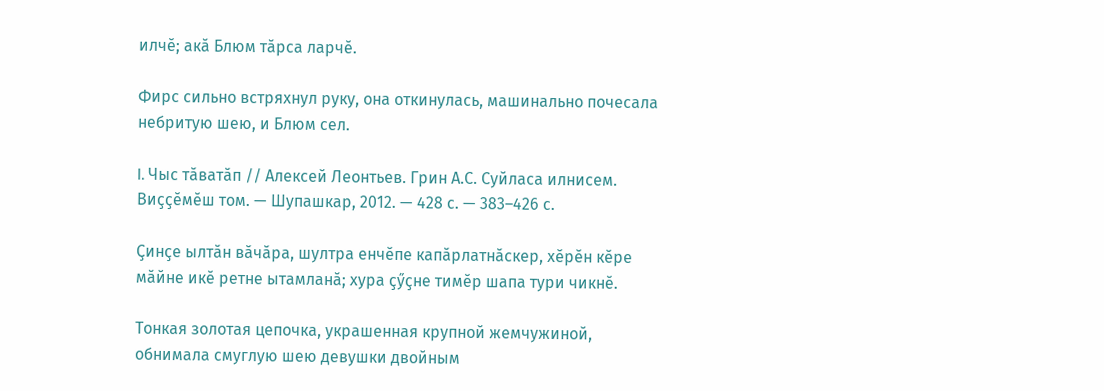илчӗ; акӑ Блюм тӑрса ларчӗ.

Фирс сильно встряхнул руку, она откинулась, машинально почесала небритую шею, и Блюм сел.

I. Чыс тӑватӑп // Алексей Леонтьев. Грин А.С. Суйласа илнисем. Виҫҫӗмӗш том. — Шупашкар, 2012. — 428 с. — 383–426 с.

Ҫинҫе ылтӑн вӑчӑра, шултра енчӗпе капӑрлатнӑскер, хӗрӗн кӗре мӑйне икӗ ретне ытамланӑ; хура ҫӳҫне тимӗр шапа тури чикнӗ.

Тонкая золотая цепочка, украшенная крупной жемчужиной, обнимала смуглую шею девушки двойным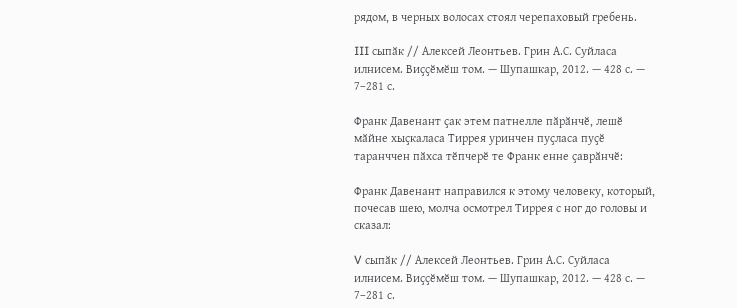рядом, в черных волосах стоял черепаховый гребень.

III сыпӑк // Алексей Леонтьев. Грин А.С. Суйласа илнисем. Виҫҫӗмӗш том. — Шупашкар, 2012. — 428 с. — 7–281 с.

Франк Давенант ҫак этем патнелле пӑрӑнчӗ, лешӗ мӑйне хыҫкаласа Тиррея уринчен пуҫласа пуҫӗ таранччен пӑхса тӗпчерӗ те Франк енне ҫаврӑнчӗ:

Франк Давенант направился к этому человеку, который, почесав шею, молча осмотрел Тиррея с ног до головы и сказал:

V сыпӑк // Алексей Леонтьев. Грин А.С. Суйласа илнисем. Виҫҫӗмӗш том. — Шупашкар, 2012. — 428 с. — 7–281 с.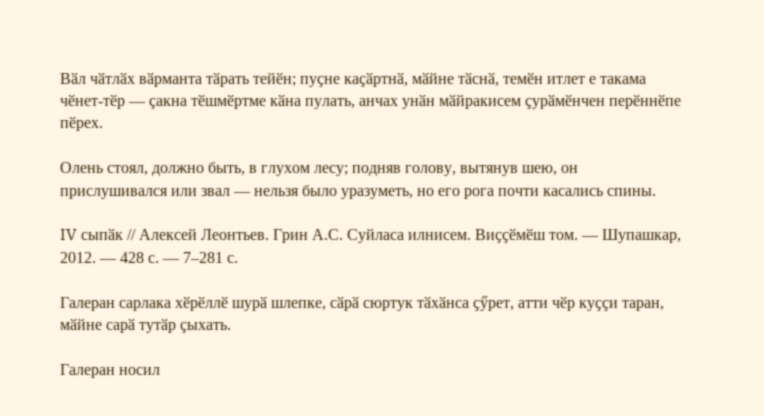Вӑл чӑтлӑх вӑрманта тӑрать тейӗн; пуҫне каҫӑртнӑ, мӑйне тӑснӑ, темӗн итлет е такама чӗнет-тӗр — ҫакна тӗшмӗртме кӑна пулать, анчах унӑн мӑйракисем ҫурӑмӗнчен перӗннӗпе пӗрех.

Олень стоял, должно быть, в глухом лесу; подняв голову, вытянув шею, он прислушивался или звал — нельзя было уразуметь, но его рога почти касались спины.

IV сыпӑк // Алексей Леонтьев. Грин А.С. Суйласа илнисем. Виҫҫӗмӗш том. — Шупашкар, 2012. — 428 с. — 7–281 с.

Галеран сарлака хӗрӗллӗ шурӑ шлепке, сӑрӑ сюртук тӑхӑнса ҫӳрет, атти чӗр куҫҫи таран, мӑйне сарӑ тутӑр ҫыхать.

Галеран носил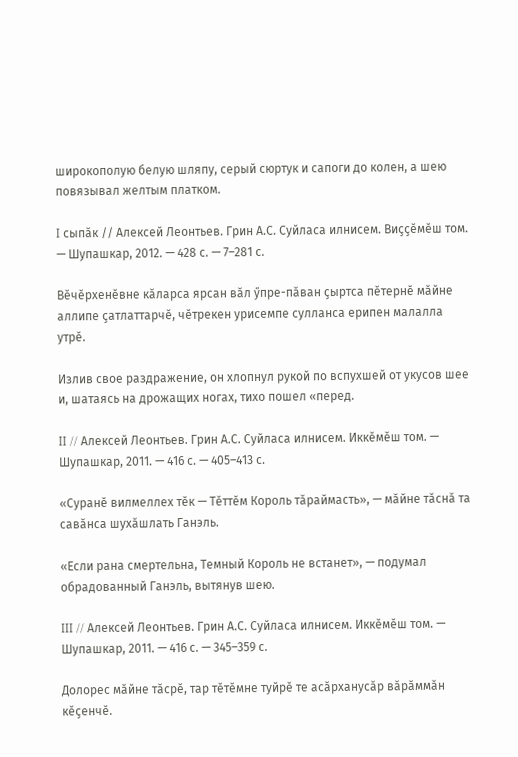широкополую белую шляпу, серый сюртук и сапоги до колен, а шею повязывал желтым платком.

I сыпӑк // Алексей Леонтьев. Грин А.С. Суйласа илнисем. Виҫҫӗмӗш том. — Шупашкар, 2012. — 428 с. — 7–281 с.

Вӗчӗрхенӗвне кӑларса ярсан вӑл ӳпре-пӑван ҫыртса пӗтернӗ мӑйне аллипе ҫатлаттарчӗ, чӗтрекен урисемпе сулланса ерипен малалла утрӗ.

Излив свое раздражение, он хлопнул рукой по вспухшей от укусов шее и, шатаясь на дрожащих ногах, тихо пошел «перед.

II // Алексей Леонтьев. Грин А.С. Суйласа илнисем. Иккӗмӗш том. — Шупашкар, 2011. — 416 с. — 405–413 с.

«Суранӗ вилмеллех тӗк — Тӗттӗм Король тӑраймасть», — мӑйне тӑснӑ та савӑнса шухӑшлать Ганэль.

«Если рана смертельна, Темный Король не встанет», — подумал обрадованный Ганэль, вытянув шею.

III // Алексей Леонтьев. Грин А.С. Суйласа илнисем. Иккӗмӗш том. — Шупашкар, 2011. — 416 с. — 345–359 с.

Долорес мӑйне тӑсрӗ, тар тӗтӗмне туйрӗ те асӑрханусӑр вӑрӑммӑн кӗҫенчӗ.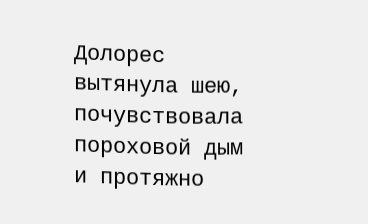Долорес вытянула шею, почувствовала пороховой дым и протяжно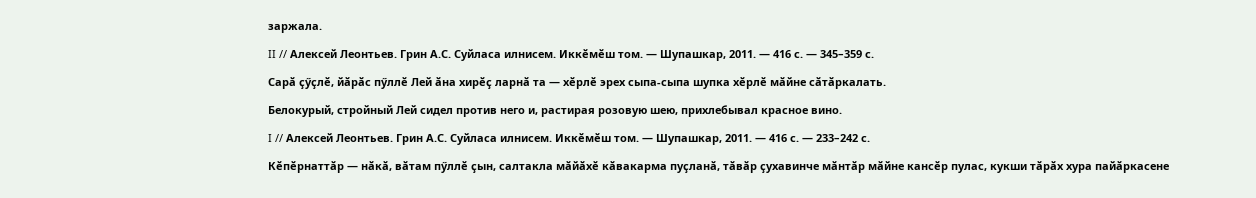заржала.

II // Алексей Леонтьев. Грин А.С. Суйласа илнисем. Иккӗмӗш том. — Шупашкар, 2011. — 416 с. — 345–359 с.

Сарӑ ҫӳҫлӗ, йӑрӑс пӳллӗ Лей ӑна хирӗҫ ларнӑ та — хӗрлӗ эрех сыпа-сыпа шупка хӗрлӗ мӑйне сӑтӑркалать.

Белокурый, стройный Лей сидел против него и, растирая розовую шею, прихлебывал красное вино.

I // Алексей Леонтьев. Грин А.С. Суйласа илнисем. Иккӗмӗш том. — Шупашкар, 2011. — 416 с. — 233–242 с.

Кӗпӗрнаттӑр — нӑкӑ, вӑтам пӳллӗ ҫын, салтакла мӑйӑхӗ кӑвакарма пуҫланӑ, тӑвӑр ҫухавинче мӑнтӑр мӑйне кансӗр пулас, кукши тӑрӑх хура пайӑркасене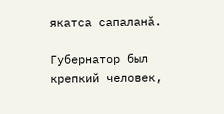якатса сапаланӑ.

Губернатор был крепкий человек,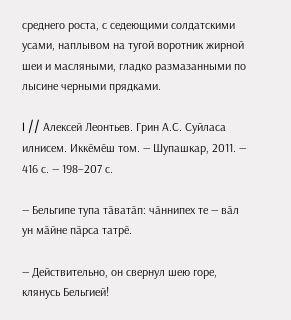среднего роста, с седеющими солдатскими усами, наплывом на тугой воротник жирной шеи и масляными, гладко размазанными по лысине черными прядками.

I // Алексей Леонтьев. Грин А.С. Суйласа илнисем. Иккӗмӗш том. — Шупашкар, 2011. — 416 с. — 198–207 с.

— Бельгипе тупа тӑватӑп: чӑннипех те — вӑл ун мӑйне пӑрса татрӗ.

— Действительно, он свернул шею горе, клянусь Бельгией!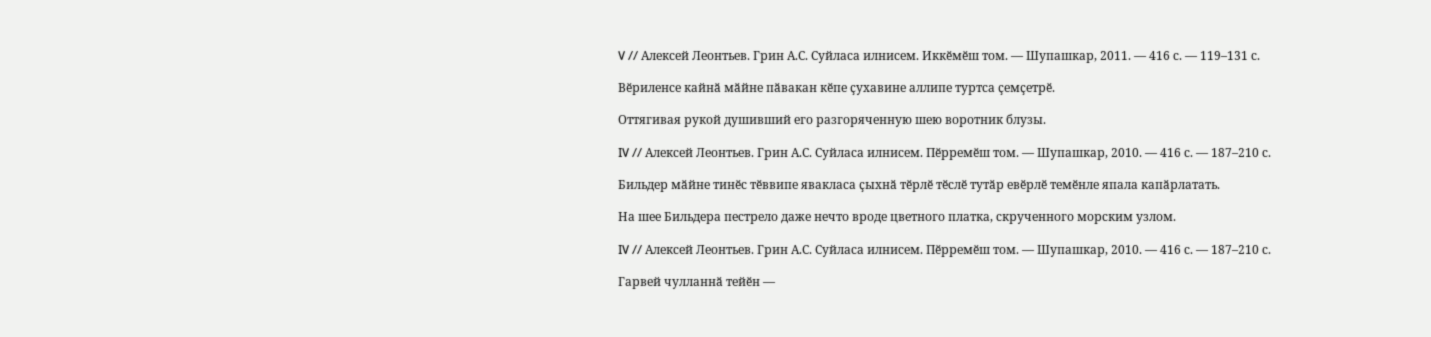V // Алексей Леонтьев. Грин А.С. Суйласа илнисем. Иккӗмӗш том. — Шупашкар, 2011. — 416 с. — 119–131 с.

Вӗриленсе кайнӑ мӑйне пӑвакан кӗпе ҫухавине аллипе туртса ҫемҫетрӗ.

Оттягивая рукой душивший его разгоряченную шею воротник блузы.

IV // Алексей Леонтьев. Грин А.С. Суйласа илнисем. Пӗрремӗш том. — Шупашкар, 2010. — 416 с. — 187–210 с.

Бильдер мӑйне тинӗс тӗввипе явакласа ҫыхнӑ тӗрлӗ тӗслӗ тутӑр евӗрлӗ темӗнле япала капӑрлатать.

На шее Бильдера пестрело даже нечто вроде цветного платка, скрученного морским узлом.

IV // Алексей Леонтьев. Грин А.С. Суйласа илнисем. Пӗрремӗш том. — Шупашкар, 2010. — 416 с. — 187–210 с.

Гарвей чулланнӑ тейӗн —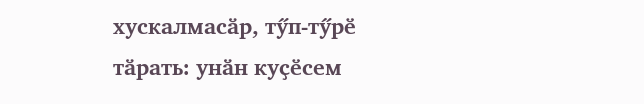хускалмасӑр, тӳп-тӳрӗ тӑрать: унӑн куҫӗсем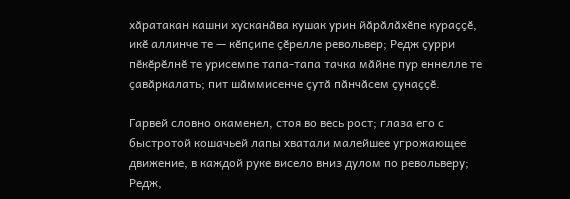хӑратакан кашни хусканӑва кушак урин йӑрӑлӑхӗпе кураҫҫӗ, икӗ аллинче те — кӗпҫипе ҫӗрелле револьвер; Редж ҫурри пӗкӗрӗлнӗ те урисемпе тапа-тапа тачка мӑйне пур еннелле те ҫавӑркалать; пит шӑммисенче ҫутӑ пӑнчӑсем ҫунаҫҫӗ.

Гарвей словно окаменел, стоя во весь рост; глаза его с быстротой кошачьей лапы хватали малейшее угрожающее движение, в каждой руке висело вниз дулом по револьверу; Редж,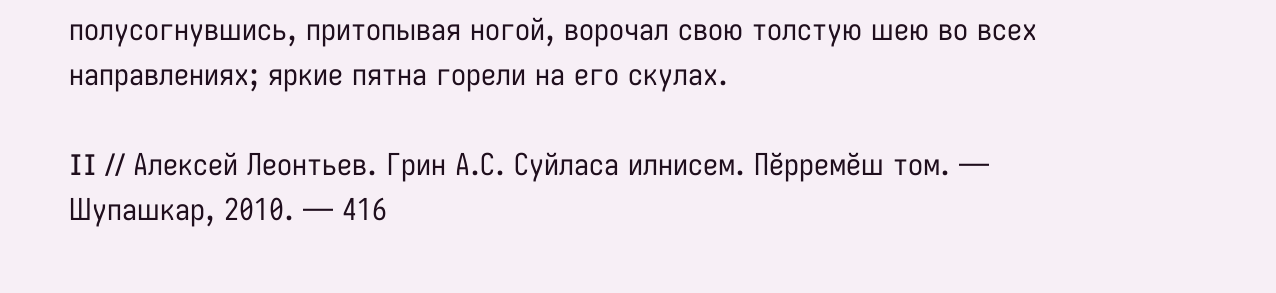полусогнувшись, притопывая ногой, ворочал свою толстую шею во всех направлениях; яркие пятна горели на его скулах.

II // Алексей Леонтьев. Грин А.С. Суйласа илнисем. Пӗрремӗш том. — Шупашкар, 2010. — 416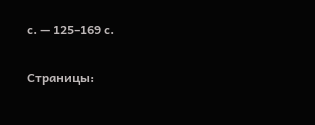с. — 125–169 с.

Страницы: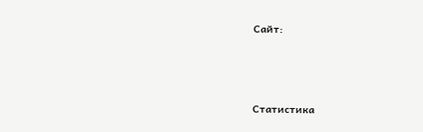Сайт:



Статистика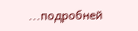...подробней